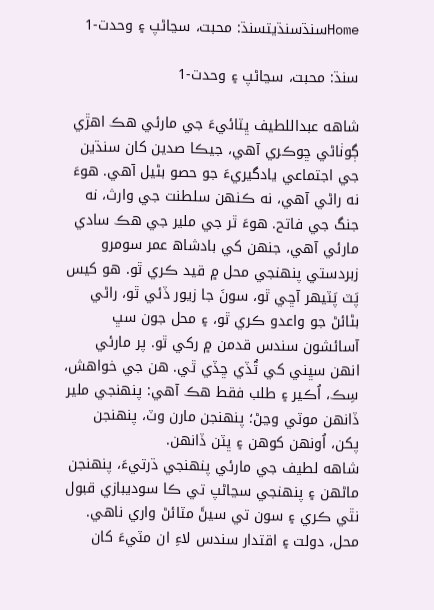Homeسنڌسنڌيتسنڌ: محبت، سڃاڻپ ۽ وحدت-1

سنڌ: محبت، سڃاڻپ ۽ وحدت-1

شاهه عبداللطيف ڀٽائيءَ جي مارئي هڪ اهڙي ڳوٺاڻي ڇوڪري آهي، جيڪا صدين کان سنڌين جي اجتماعي يادگيريءَ جو حصو بڻيل آهي. هوءَ نه راڻي آهي، نه ڪنھن سلطنت جي وارث، نه جنگ جي فاتح. هوءَ ٿر جي ملير جي هڪ سادي مارئي آهي، جنھن کي بادشاھ عمر سومرو زبردستي پنھنجي محل ۾ قيد ڪري ٿو. هو کيس پَٽ پَٽيھر آڇي ٿو، سونَ جا زيور ڏئي ٿو، راڻي بڻائڻ جو واعدو ڪري ٿو، ۽ محل جون سڀ آسائشون سندس قدمن ۾ رکي ٿو. پر مارئي انهن سڀني کي ٿُڏي ڇڏي ٿي. هن جي خواهش، سِڪ، اُڪير ۽ طلب فقط هڪ آهي: پنھنجي ملير ڏانھن موٽي وڃڻ؛ پنھنجن مارن وٽ، پنھنجن پکن، اُونهن کوهن ۽ ڀٽن ڏانھن.
شاهه لطيف جي مارئي پنھنجي ڌرتيءَ، پنھنجن ماڻهن ۽ پنھنجي سڃاڻپ تي ڪا سوديبازي قبول نٿي ڪري ۽ سون تي سيڻَ مٽائڻ واري ناھي. محل، دولت ۽ اقتدار سندس لاءِ ان مٽيءَ کان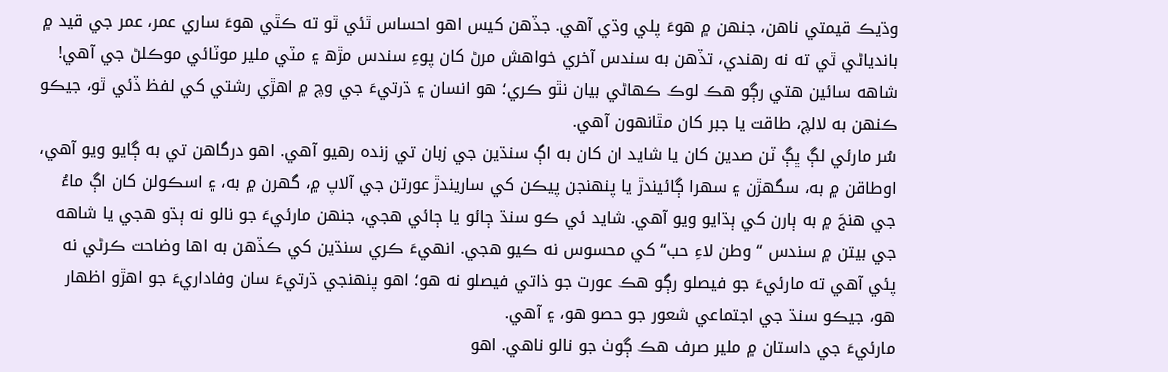وڌيڪ قيمتي ناهن، جنھن ۾ هوءَ پلي وڌي آهي. جڏهن کيس اھو احساس ٿئي ٿو ته ڪٿي هوءَ ساري عمر، عمر جي قيد ۾ باندياڻي ٿي ته نه رھندي، تڏهن به سندس آخري خواهش مرڻ کان پوءِ سندس مڙھ ۽ مٽي ملير موٽائي موڪلڻ جي آهي! شاهه سائين هتي رڳو هڪ لوڪ ڪھاڻي بيان نٿو ڪري؛ هو انسان ۽ ڌرتيءَ جي وچ ۾ اهڙي رشتي کي لفظ ڏئي ٿو، جيڪو ڪنھن به لالچ، طاقت يا جبر کان مٿانھون آهي.
سُر مارئي لڳ ڀڳ ٽن صدين کان يا شايد ان کان به اڳ سنڌين جي زبان تي زنده رهيو آهي. اهو درگاهن تي به ڳايو ويو آهي، اوطاقن ۾ به، سگهڙن ۽ سھرا ڳائيندڙ يا پنھنجن پيڪن کي ساريندڙ عورتن جي آلاپ ۾، گهرن ۾ به، ۽ اسڪولن کان اڳ ماءُ جي هنجَ ۾ به ٻارن کي ٻڌايو ويو آهي. شايد ئي ڪو سنڌ ڄائو يا ڄائي هجي، جنھن مارئيءَ جو نالو نه ٻڌو هجي يا شاهه جي بيتن ۾ سندس “ وطن لاءِ حب“ کي محسوس نه ڪيو هجي. انهيءَ ڪري سنڌين کي ڪڏهن به اها وضاحت ڪرڻي نه پئي آهي ته مارئيءَ جو فيصلو رڳو هڪ عورت جو ذاتي فيصلو نه هو؛ اهو پنھنجي ڌرتيءَ سان وفاداريءَ جو اهڙو اظھار هو، جيڪو سنڌ جي اجتماعي شعور جو حصو ھو، ۽ آھي.
مارئيءَ جي داستان ۾ ملير صرف هڪ ڳوٺ جو نالو ناهي. اهو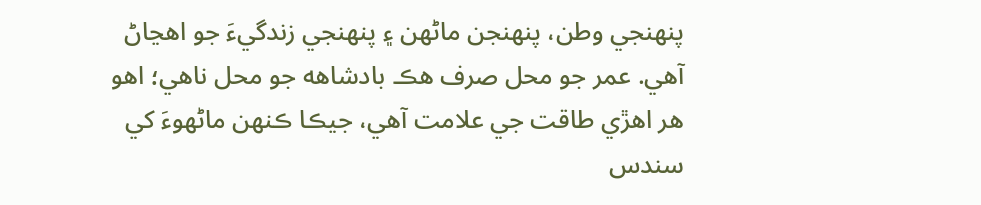پنھنجي وطن، پنھنجن ماڻهن ۽ پنھنجي زندگيءَ جو اھڃاڻ آهي. عمر جو محل صرف هڪ بادشاهه جو محل ناهي؛ اهو هر اهڙي طاقت جي علامت آهي، جيڪا ڪنھن ماڻهوءَ کي سندس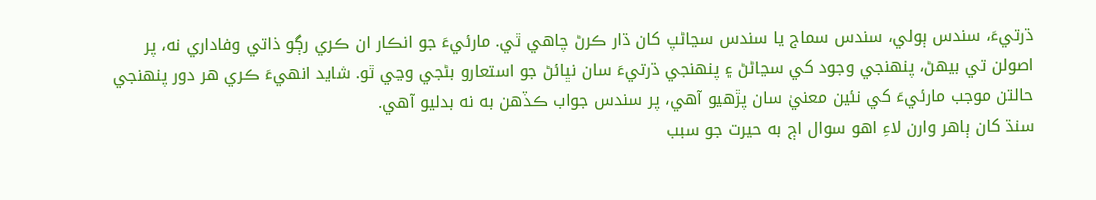ڌرتيءَ، سندس ٻولي، سندس سماج يا سندس سڃاڻپ کان ڌار ڪرڻ چاهي ٿي. مارئيءَ جو انڪار ان ڪري رڳو ذاتي وفاداري نه، پر اصولن تي بيھڻ، پنھنجي وجود کي سڃاڻڻ ۽ پنھنجي ڌرتيءَ سان نڀائڻ جو استعارو بڻجي وڃي ٿو. شايد انهيءَ ڪري هر دور پنھنجي حالتن موجب مارئيءَ کي نئين معنيٰ سان پڙهيو آهي، پر سندس جواب ڪڏهن به نه بدليو آهي.
سنڌ کان ٻاهر وارن لاءِ اهو سوال اڄ به حيرت جو سبب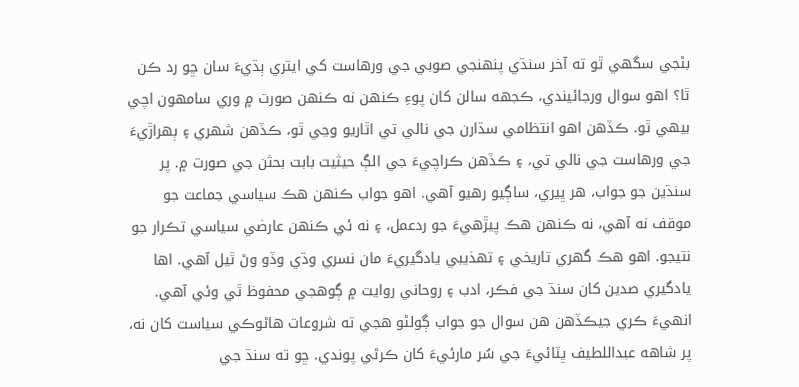بڻجي سگهي ٿو ته آخر سنڌي پنھنجي صوبي جي ورهاست کي ايتري ٻڌيءَ سان ڇو رد ڪن ٿا؟ اهو سوال ورجائيندي، ڪجهه سالن کان پوءِ ڪنھن نه ڪنھن صورت ۾ وري سامهون اچي بيھي ٿو. ڪڏهن اهو انتظامي سڌارن جي نالي تي اٿاريو وڃي ٿو، ڪڏهن شھري ۽ ٻھراڙيءَ جي ورهاست جي نالي تي، ۽ ڪڏهن ڪراچيءَ جي الڳ حيثيت بابت بحثن جي صورت ۾. پر سنڌين جو جواب، هر ڀيري، ساڳيو رهيو آهي. اهو جواب ڪنھن هڪ سياسي جماعت جو موقف نه آهي، نه ڪنھن هڪ پيڙهيءَ جو ردعمل، ۽ نه ئي ڪنھن عارضي سياسي تڪرار جو نتيجو. اهو هڪ گھري تاريخي ۽ تھذيبي يادگيريءَ مان نسري وڌي وڏو وڻ ٿيل آھي. اھا يادگيري صدين کان سنڌ جي فڪر، ادب ۽ روحاني روايت ۾ ڳوھجي محفوظ ٿي وئي آهي.
انهيءَ ڪري جيڪڏهن هن سوال جو جواب ڳولڻو هجي ته شروعات ھاڻوڪي سياست کان نه، پر شاهه عبداللطيف ڀٽائيءَ جي سُر مارئيءَ کان ڪرڻي پوندي. ڇو ته سنڌ جي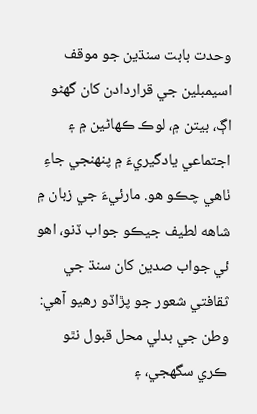وحدت بابت سنڌين جو موقف اسيمبلين جي قراردادن کان گهڻو اڳ، بيتن ۾، لوڪ ڪھاڻين ۾ ۽ اجتماعي يادگيريءَ ۾ پنھنجي جاءِ ٺاهي چڪو هو. مارئيءَ جي زبان ۾ شاهه لطيف جيڪو جواب ڏنو، اهو ئي جواب صدين کان سنڌ جي ثقافتي شعور جو پڙاڏو رهيو آھي: وطن جي بدلي محل قبول نٿو ڪري سگهجي، ۽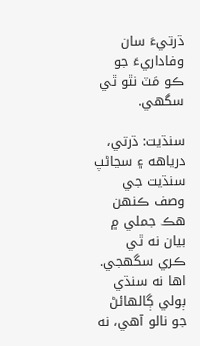ڌرتيءَ سان وفاداريءَ جو ڪو مَٽ نٿو ٿي سگهي.

سنڌيت: ڌرتي، درياهه ۽ سڃاڻپ
سنڌيت جي وصف ڪنھن ھڪ جملي ۾ بيان نه ٿي ڪري سگهجي. اها نه سنڌي ٻولي ڳالهائڻ جو نالو آهي، نه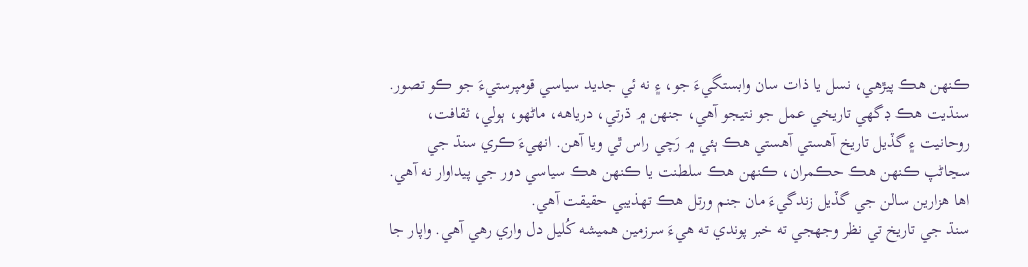ڪنھن هڪ پيڙهي، نسل يا ذات سان وابستگيءَ جو، ۽ نه ئي جديد سياسي قومپرستيءَ جو ڪو تصور. سنڌيت هڪ ڊگهي تاريخي عمل جو نتيجو آهي، جنھن ۾ ڌرتي، درياهه، ماڻهو، ٻولي، ثقافت، روحانيت ۽ گڏيل تاريخ آهستي آهستي هڪ ٻئي ۾ رَچي راس ٿي ويا آهن. انهيءَ ڪري سنڌ جي سڃاڻپ ڪنھن هڪ حڪمران، ڪنھن هڪ سلطنت يا ڪنھن هڪ سياسي دور جي پيداوار نه آهي. اها هزارين سالن جي گڏيل زندگيءَ مان جنم ورتل هڪ تھذيبي حقيقت آهي.
سنڌ جي تاريخ تي نظر وجهجي ته خبر پوندي ته هيءَ سرزمين هميشه کُليل دل واري رهي آهي. واپار جا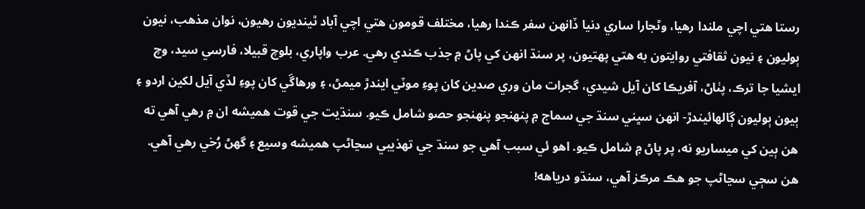رستا هتي اچي ملندا رهيا، وڻجارا ساري دنيا ڏانھن سفر ڪندا رهيا، مختلف قومون هتي اچي آباد ٿينديون رهيون، نوان مذهب، نيون ٻوليون ۽ نيون ثقافتي روايتون به هتي پھتيون، پر سنڌ انهن کي پاڻ ۾ جذب ڪندي رهي. عرب واپاري، بلوچ قبيلا، فارسي سيد، وچ ايشيا جا ترڪ، پٺاڻ، آفريڪا کان آيل شيدي، گجرات مان وري صدين کان پوءِ موٽي ايندڙ ميمڻ، ۽ ورهاڱي کان پوءِ لڏي آيل لکين اردو ۽ ٻيون ٻوليون ڳالهائيندڙ- انهن سڀني سنڌ جي سماج ۾ پنھنجو پنھنجو حصو شامل ڪيو. سنڌيت جي قوت هميشه ان ۾ رهي آهي ته هن ٻين کي ميساريو نه، پر پاڻ ۾ شامل ڪيو. اهو ئي سبب آهي جو سنڌ جي تھذيبي سڃاڻپ هميشه وسيع ۽ گهڻ رُخي رهي آهي.
هن سڄي سڃاڻپ جو ھڪ مرڪز آهي، سنڌو درياهه!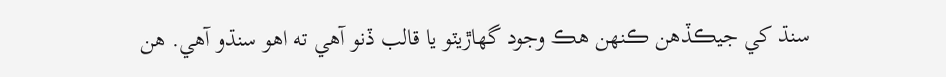سنڌ کي جيڪڏهن ڪنھن هڪ وجود گهاڙيٽو يا قالب ڏنو آهي ته اهو سنڌو آهي. هن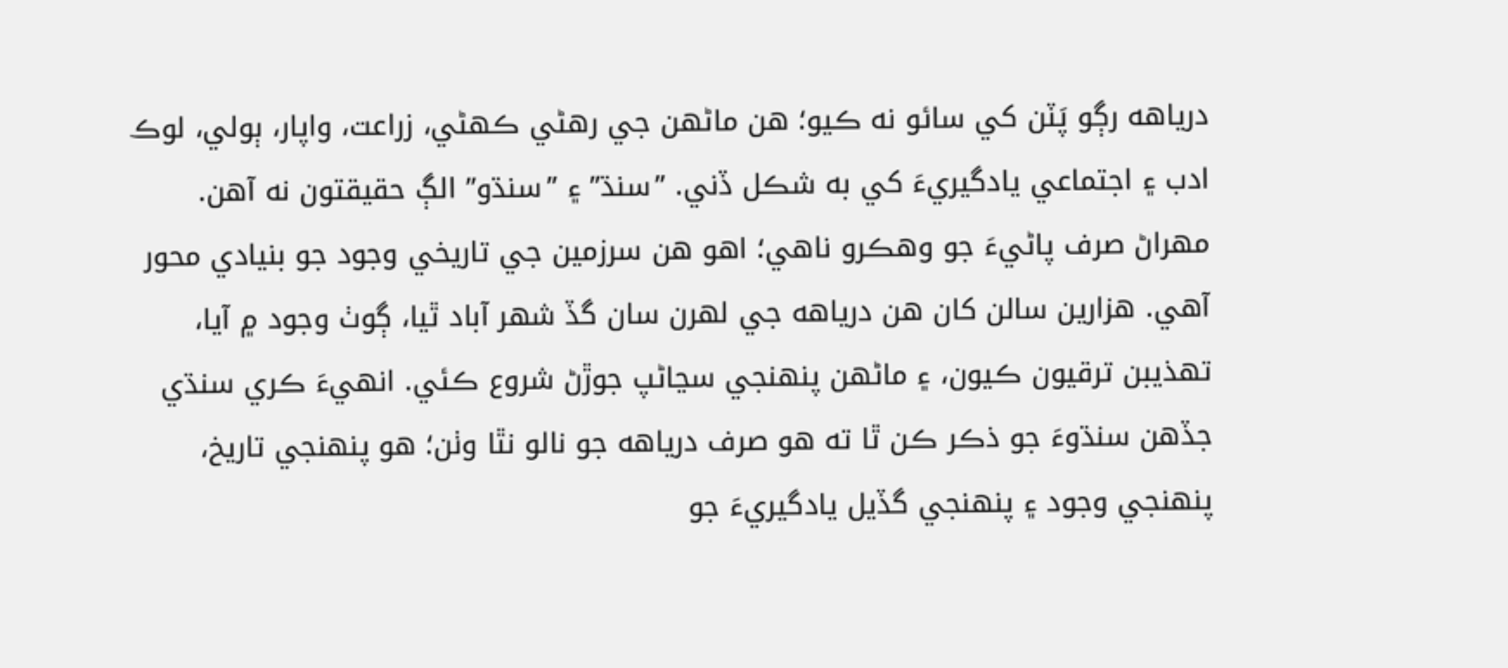درياهه رڳو پَٽن کي سائو نه ڪيو؛ هن ماڻهن جي رهڻي ڪھڻي، زراعت، واپار، ٻولي، لوڪ ادب ۽ اجتماعي يادگيريءَ کي به شڪل ڏني. ”سنڌ” ۽ ”سنڌو” الڳ حقيقتون نه آهن. مھراڻ صرف پاڻيءَ جو وهڪرو ناهي؛ اهو هن سرزمين جي تاريخي وجود جو بنيادي محور آهي. هزارين سالن کان هن درياهه جي لھرن سان گڏ شھر آباد ٿيا، ڳوٺ وجود ۾ آيا، تھذيبن ترقيون ڪيون، ۽ ماڻهن پنھنجي سڃاڻپ جوڙڻ شروع ڪئي. انهيءَ ڪري سنڌي جڏهن سنڌوءَ جو ذڪر ڪن ٿا ته هو صرف درياهه جو نالو نٿا وٺن؛ هو پنھنجي تاريخ، پنھنجي وجود ۽ پنھنجي گڏيل يادگيريءَ جو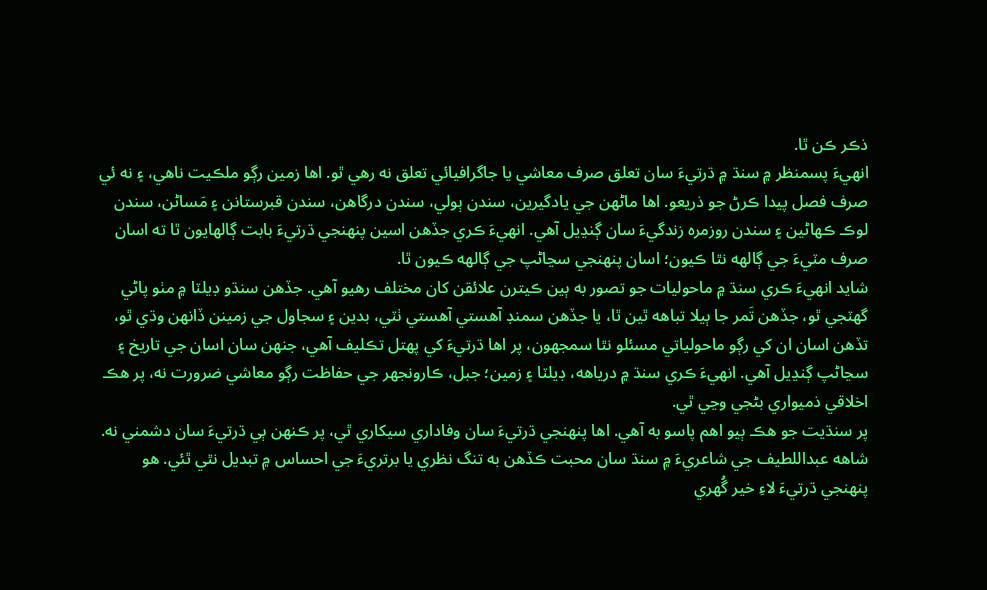ذڪر ڪن ٿا.
انهيءَ پسمنظر ۾ سنڌ ۾ ڌرتيءَ سان تعلق صرف معاشي يا جاگرافيائي تعلق نه رهي ٿو. اها زمين رڳو ملڪيت ناهي، ۽ نه ئي صرف فصل پيدا ڪرڻ جو ذريعو. اها ماڻهن جي يادگيرين، سندن ٻولي، سندن درگاهن، سندن قبرستانن ۽ مَساڻن، سندن لوڪ ڪھاڻين ۽ سندن روزمره زندگيءَ سان ڳنڍيل آهي. انهيءَ ڪري جڏهن اسين پنھنجي ڌرتيءَ بابت ڳالهايون ٿا ته اسان صرف مٽيءَ جي ڳالهه نٿا ڪيون؛ اسان پنھنجي سڃاڻپ جي ڳالهه ڪيون ٿا.
شايد انهيءَ ڪري سنڌ ۾ ماحوليات جو تصور به ٻين ڪيترن علائقن کان مختلف رهيو آهي. جڏهن سنڌو ڊيلٽا ۾ مٺو پاڻي گهٽجي ٿو، جڏهن تَمر جا ٻيلا تباهه ٿين ٿا، يا جڏهن سمنڊ آهستي آهستي ٺٽي، بدين ۽ سجاول جي زمينن ڏانھن وڌي ٿو، تڏهن اسان ان کي رڳو ماحولياتي مسئلو نٿا سمجهون، پر اها ڌرتيءَ کي پھتل تڪليف آهي، جنھن سان اسان جي تاريخ ۽ سڃاڻپ ڳنڍيل آهي. انهيءَ ڪري سنڌ ۾ درياهه، ڊيلٽا ۽ زمين؛ جبل، ڪارونجهر جي حفاظت رڳو معاشي ضرورت نه، پر هڪ اخلاقي ذميواري بڻجي وڃي ٿي.
پر سنڌيت جو هڪ ٻيو اهم پاسو به آهي. اها پنھنجي ڌرتيءَ سان وفاداري سيکاري ٿي، پر ڪنھن ٻي ڌرتيءَ سان دشمني نه. شاهه عبداللطيف جي شاعريءَ ۾ سنڌ سان محبت ڪڏهن به تنگ نظري يا برتريءَ جي احساس ۾ تبديل نٿي ٿئي. هو پنھنجي ڌرتيءَ لاءِ خير گُهري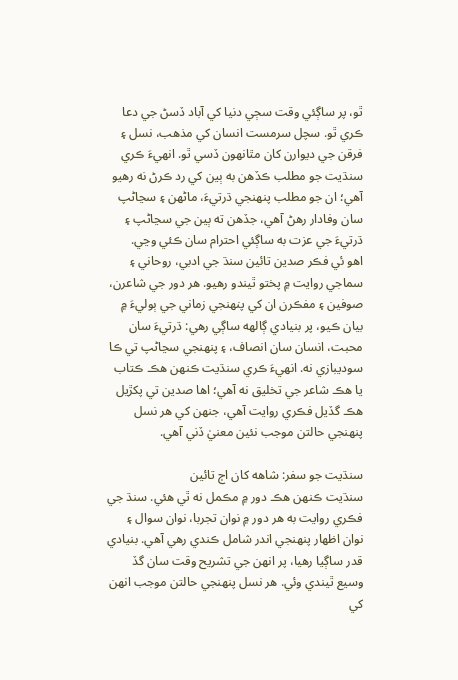ٿو، پر ساڳئي وقت سڄي دنيا کي آباد ڏسڻ جي دعا ڪري ٿو. سچل سرمست انسان کي مذهب، نسل ۽ فرقن جي ديوارن کان مٿانھون ڏسي ٿو. انهيءَ ڪري سنڌيت جو مطلب ڪڏهن به ٻين کي رد ڪرڻ نه رهيو آهي؛ ان جو مطلب پنھنجي ڌرتيءَ، ماڻهن ۽ سڃاڻپ سان وفادار رهڻ آهي، جڏهن ته ٻين جي سڃاڻپ ۽ ڌرتيءَ جي عزت به ساڳئي احترام سان ڪئي وڃي.
اهو ئي فڪر صدين تائين سنڌ جي ادبي، روحاني ۽ سماجي روايت ۾ پختو ٿيندو رهيو. هر دور جي شاعرن، صوفين ۽ مفڪرن ان کي پنھنجي زماني جي ٻوليءَ ۾ بيان ڪيو، پر بنيادي ڳالهه ساڳي رهي: ڌرتيءَ سان محبت، انسان سان انصاف، ۽ پنھنجي سڃاڻپ تي ڪا سوديبازي نه. انهيءَ ڪري سنڌيت ڪنھن هڪ ڪتاب يا هڪ شاعر جي تخليق نه آهي؛ اها صدين تي پکڙيل هڪ گڏيل فڪري روايت آهي، جنھن کي هر نسل پنھنجي حالتن موجب نئين معنيٰ ڏني آهي.

سنڌيت جو سفر: شاهه کان اڄ تائين
سنڌيت ڪنھن هڪ دور ۾ مڪمل نه ٿي هئي. سنڌ جي فڪري روايت به هر دور ۾ نوان تجربا، نوان سوال ۽ نوان اظھار پنھنجي اندر شامل ڪندي رهي آهي. بنيادي قدر ساڳيا رهيا، پر انهن جي تشريح وقت سان گڏ وسيع ٿيندي وئي. هر نسل پنھنجي حالتن موجب انهن کي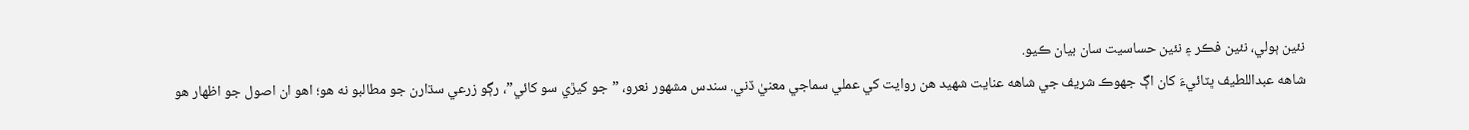نئين ٻولي، نئين فڪر ۽ نئين حساسيت سان بيان ڪيو.
شاهه عبداللطيف ڀٽائيءَ کان اڳ جهوڪ شريف جي شاهه عنايت شھيد هن روايت کي عملي سماجي معنيٰ ڏني. سندس مشھور نعرو، ”جو کيڙي سو کائي”، رڳو زرعي سڌارن جو مطالبو نه هو؛ اهو ان اصول جو اظھار هو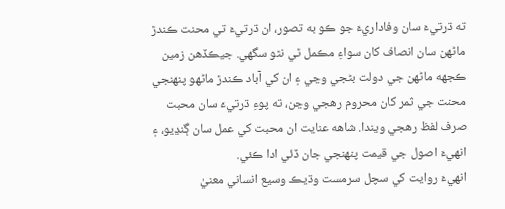ته ڌرتيءَ سان وفاداريءَ جو ڪو به تصور، ان ڌرتيءَ تي محنت ڪندڙ ماڻهن سان انصاف کان سواءِ مڪمل ٿي نٿو سگهي. جيڪڏهن زمين ڪجهه ماڻهن جي دولت بڻجي وڃي ۽ ان کي آباد ڪندڙ ماڻهو پنھنجي محنت جي ثمر کان محروم رهجي وڃن، ته پوءِ ڌرتيءَ سان محبت صرف لفظ رهجي ويندا. شاهه عنايت ان محبت کي عمل سان ڳنڍيو، ۽ انهيءَ اصول جي قيمت پنھنجي جان ڏئي ادا ڪئي.
انهيءَ روايت کي سچل سرمست وڌيڪ وسيع انساني معنيٰ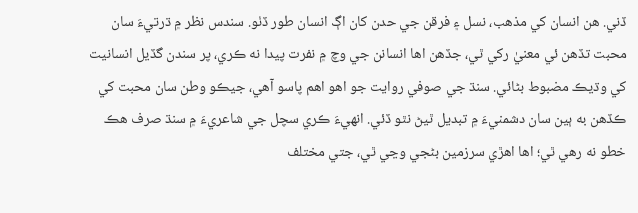ڏني. هن انسان کي مذهب، نسل ۽ فرقن جي حدن کان اڳ انسان طور ڏٺو. سندس نظر ۾ ڌرتيءَ سان محبت تڏهن ئي معنيٰ رکي ٿي، جڏهن اها انسانن جي وچ ۾ نفرت پيدا نه ڪري، پر سندن گڏيل انسانيت کي وڌيڪ مضبوط بڻائي. سنڌ جي صوفي روايت جو اهو اهم پاسو آهي، جيڪو وطن سان محبت کي ڪڏهن به ٻين سان دشمنيءَ ۾ تبديل ٿيڻ نٿو ڏئي. انهيءَ ڪري سچل جي شاعريءَ ۾ سنڌ صرف هڪ خطو نه رهي ٿي؛ اها اهڙي سرزمين بڻجي وڃي ٿي، جتي مختلف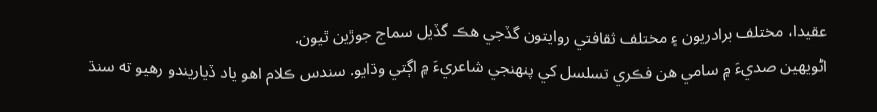عقيدا، مختلف برادريون ۽ مختلف ثقافتي روايتون گڏجي هڪ گڏيل سماج جوڙين ٿيون.
اڻويھين صديءَ ۾ سامي هن فڪري تسلسل کي پنھنجي شاعريءَ ۾ اڳتي وڌايو. سندس ڪلام اهو ياد ڏياريندو رهيو ته سنڌ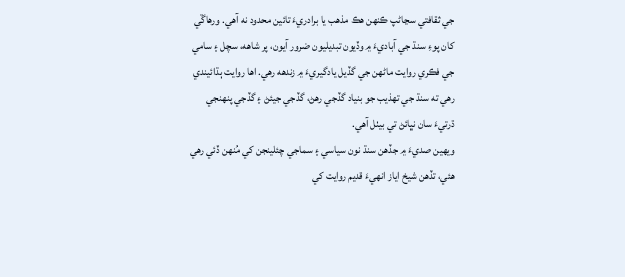جي ثقافتي سڃاڻپ ڪنھن هڪ مذهب يا برادريءَ تائين محدود نه آهي. ورهاڱي کان پوءِ سنڌ جي آباديءَ ۾ وڏيون تبديليون ضرور آيون، پر شاهه، سچل ۽ سامي جي فڪري روايت ماڻهن جي گڏيل يادگيريءَ ۾ زندهه رهي. اها روايت ٻڌائيندي رهي ته سنڌ جي تھذيب جو بنياد گڏجي رهڻ، گڏجي جيئڻ ۽ گڏجي پنھنجي ڌرتيءَ سان نڀائڻ تي بيٺل آهي.
ويھين صديءَ ۾ جڏهن سنڌ نون سياسي ۽ سماجي چئلينجن کي مُنھن ڏئي رهي هئي، تڏهن شيخ اياز انهيءَ قديم روايت کي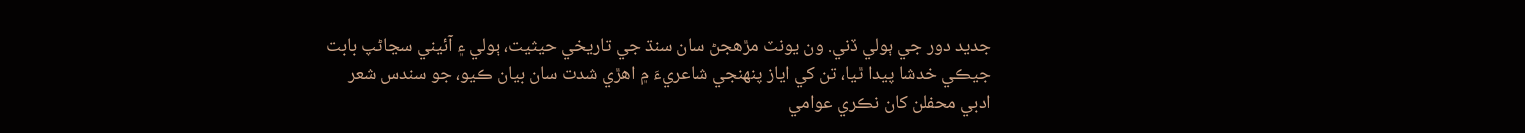جديد دور جي ٻولي ڏني. ون يونٽ مڙهجڻ سان سنڌ جي تاريخي حيثيت، ٻولي ۽ آئيني سڃاڻپ بابت جيڪي خدشا پيدا ٿيا، تن کي اياز پنھنجي شاعريءَ ۾ اهڙي شدت سان بيان ڪيو، جو سندس شعر ادبي محفلن کان نڪري عوامي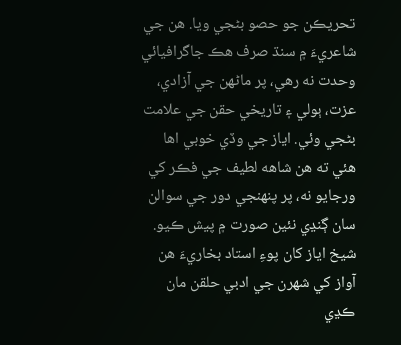تحريڪن جو حصو بڻجي ويا. هن جي شاعريءَ ۾ سنڌ صرف هڪ جاگرافيائي وحدت نه رهي، پر ماڻهن جي آزادي، عزت، ٻولي ۽ تاريخي حقن جي علامت بڻجي وئي. اياز جي وڏي خوبي اها هئي ته هن شاهه لطيف جي فڪر کي ورجايو نه، پر پنھنجي دور جي سوالن سان ڳنڍي نئين صورت ۾ پيش ڪيو.
شيخ اياز کان پوءِ استاد بخاريءَ هن آواز کي شھرن جي ادبي حلقن مان ڪڍي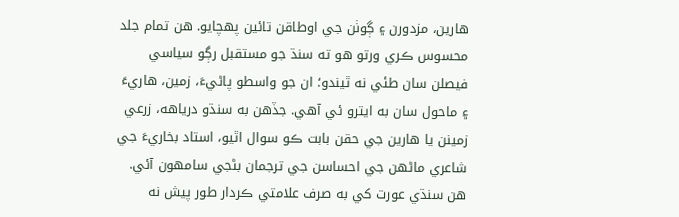هارين، مزدورن ۽ ڳوٺن جي اوطاقن تائين پھچايو. هن تمام جلد محسوس ڪري ورتو هو ته سنڌ جو مستقبل رڳو سياسي فيصلن سان طئي نه ٿيندو؛ ان جو واسطو پاڻيءَ، زمين، هاريءَ ۽ ماحول سان به ايترو ئي آهي. جڏهن به سنڌو درياهه، زرعي زمينن يا هارين جي حقن بابت ڪو سوال اٿيو، استاد بخاريءَ جي شاعري ماڻهن جي احساسن جي ترجمان بڻجي سامهون آئي. هن سنڌي عورت کي به صرف علامتي ڪردار طور پيش نه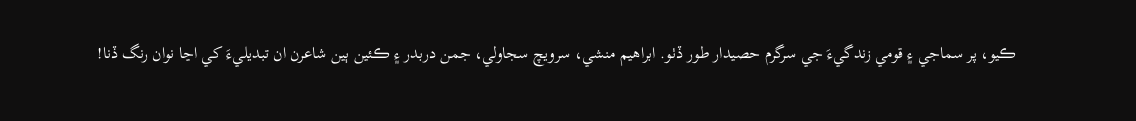ڪيو، پر سماجي ۽ قومي زندگيءَ جي سرگرم حصيدار طور ڏٺو. ابراهيم منشي، سرويچ سجاولي، جمن دربدر ۽ ڪئين ٻين شاعرن ان تبديليءَ کي اڃا نوان رنگ ڏنا!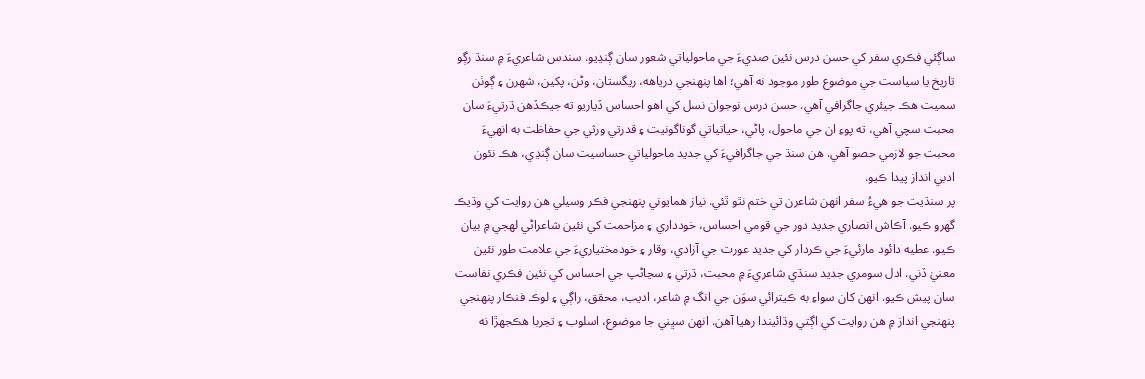ساڳئي فڪري سفر کي حسن درس نئين صديءَ جي ماحولياتي شعور سان ڳنڍيو. سندس شاعريءَ ۾ سنڌ رڳو تاريخ يا سياست جي موضوع طور موجود نه آهي؛ اها پنھنجي درياهه، ريگستان، وڻن، پکين، شھرن ۽ ڳوٺن سميت هڪ جيئري جاگرافي آهي. حسن درس نوجوان نسل کي اهو احساس ڏياريو ته جيڪڏهن ڌرتيءَ سان محبت سچي آهي، ته پوءِ ان جي ماحول، پاڻي، حياتياتي گوناگونيت ۽ قدرتي ورثي جي حفاظت به انهيءَ محبت جو لازمي حصو آهي. هن سنڌ جي جاگرافيءَ کي جديد ماحولياتي حساسيت سان ڳنڍي، هڪ نئون ادبي انداز پيدا ڪيو.
پر سنڌيت جو هيءُ سفر انهن شاعرن تي ختم نٿو ٿئي. نياز همايوني پنھنجي فڪر وسيلي هن روايت کي وڌيڪ گھرو ڪيو. آڪاش انصاري جديد دور جي قومي احساس، خودداري ۽ مزاحمت کي نئين شاعراڻي لھجي ۾ بيان ڪيو. عطيه دائود مارئيءَ جي ڪردار کي جديد عورت جي آزادي، وقار ۽ خودمختياريءَ جي علامت طور نئين معنيٰ ڏني. ادل سومري جديد سنڌي شاعريءَ ۾ محبت، ڌرتي ۽ سڃاڻپ جي احساس کي نئين فڪري نفاست سان پيش ڪيو. انهن کان سواءِ به ڪيترائي سوَن جي انگ ۾ شاعر، اديب، محقق، راڳي ۽ لوڪ فنڪار پنھنجي پنھنجي انداز ۾ هن روايت کي اڳتي وڌائيندا رهيا آهن. انهن سڀني جا موضوع، اسلوب ۽ تجربا هڪجھڙا نه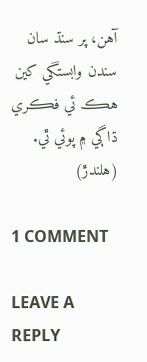آهن، پر سنڌ سان سندن وابستگي کين هڪ ئي فڪري ڌاڳي ۾ پوئي ٿي. (هلندڙ)

1 COMMENT

LEAVE A REPLY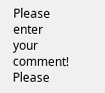Please enter your comment!
Please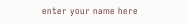enter your name here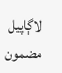لاڳاپيل مضمون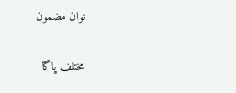نوان مضمون

مختلف ڀاڱا